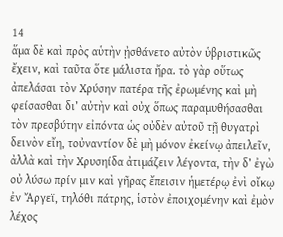14
ἅμα δὲ καὶ πρὸς αὑτὴν ᾐσθάνετο αὐτὸν ὑβριστικῶς ἔχειν, καὶ ταῦτα ὅτε μάλιστα ἤρα. τὸ γὰρ οὕτως ἀπελάσαι τὸν Χρύσην πατέρα τῆς ἐρωμένης καὶ μὴ φείσασθαι δι’ αὐτὴν καὶ οὐχ ὅπως παραμυθήσασθαι τὸν πρεσβύτην εἰπόντα ὡς οὐδὲν αὐτοῦ τῇ θυγατρὶ δεινὸν εἴη, τοὐναντίον δὲ μὴ μόνον ἐκείνῳ ἀπειλεῖν, ἀλλὰ καὶ τὴν Χρυσηίδα ἀτιμάζειν λέγοντα, τὴν δ’ ἐγὼ οὐ λύσω πρίν μιν καὶ γῆρας ἔπεισιν ἡμετέρῳ ἐνὶ οἴκῳ ἐν Ἄργεϊ, τηλόθι πάτρης, ἱστὸν ἐποιχομένην καὶ ἐμὸν λέχος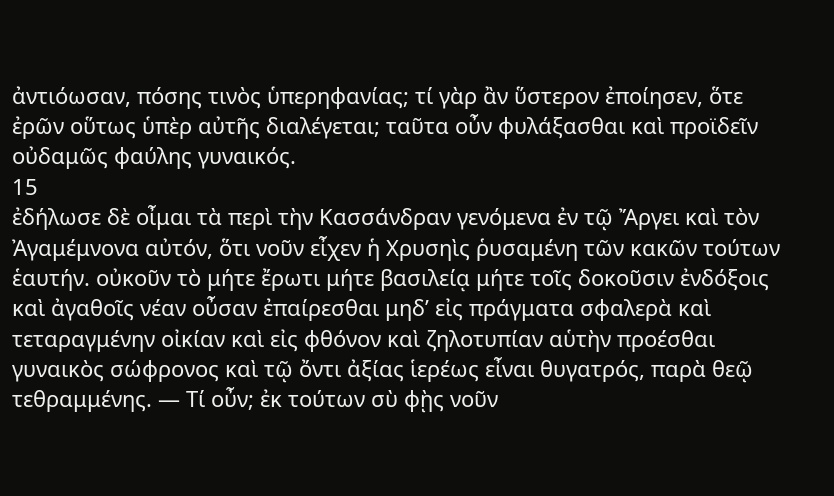ἀντιόωσαν, πόσης τινὸς ὑπερηφανίας; τί γὰρ ἂν ὕστερον ἐποίησεν, ὅτε ἐρῶν οὕτως ὑπὲρ αὐτῆς διαλέγεται; ταῦτα οὖν φυλάξασθαι καὶ προϊδεῖν οὐδαμῶς φαύλης γυναικός.
15
ἐδήλωσε δὲ οἶμαι τὰ περὶ τὴν Κασσάνδραν γενόμενα ἐν τῷ Ἄργει καὶ τὸν Ἀγαμέμνονα αὐτόν, ὅτι νοῦν εἶχεν ἡ Χρυσηὶς ῥυσαμένη τῶν κακῶν τούτων ἑαυτήν. οὐκοῦν τὸ μήτε ἔρωτι μήτε βασιλείᾳ μήτε τοῖς δοκοῦσιν ἐνδόξοις καὶ ἀγαθοῖς νέαν οὖσαν ἐπαίρεσθαι μηδ’ εἰς πράγματα σφαλερὰ καὶ τεταραγμένην οἰκίαν καὶ εἰς φθόνον καὶ ζηλοτυπίαν αὑτὴν προέσθαι γυναικὸς σώφρονος καὶ τῷ ὄντι ἀξίας ἱερέως εἶναι θυγατρός, παρὰ θεῷ τεθραμμένης. — Τί οὖν; ἐκ τούτων σὺ φῂς νοῦν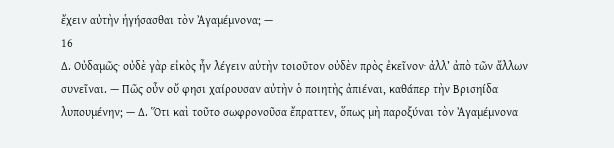ἔχειν αὐτὴν ἡγήσασθαι τὸν Ἀγαμέμνονα; —
16
Δ. Οὐδαμῶς· οὐδὲ γὰρ εἰκὸς ἦν λέγειν αὐτὴν τοιοῦτον οὐδὲν πρὸς ἐκεῖνον· ἀλλ’ ἀπὸ τῶν ἄλλων συνεῖναι. — Πῶς οὖν οὔ φησι χαίρουσαν αὐτὴν ὁ ποιητὴς ἀπιέναι, καθάπερ τὴν Βρισηίδα λυπουμένην; — Δ. Ὅτι καὶ τοῦτο σωφρονοῦσα ἔπραττεν, ὅπως μὴ παροξύναι τὸν Ἀγαμέμνονα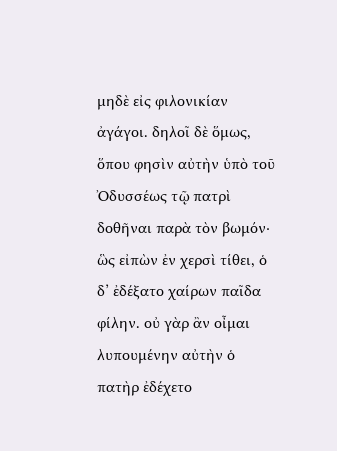μηδὲ εἰς φιλονικίαν ἀγάγοι. δηλοῖ δὲ ὅμως, ὅπου φησὶν αὐτὴν ὑπὸ τοῦ Ὀδυσσέως τῷ πατρὶ δοθῆναι παρὰ τὸν βωμόν· ὣς εἰπὼν ἐν χερσὶ τίθει, ὁ δ’ ἐδέξατο χαίρων παῖδα φίλην. οὐ γὰρ ἂν οἶμαι λυπουμένην αὐτὴν ὁ πατὴρ ἐδέχετο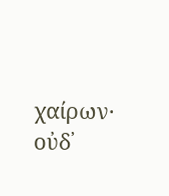χαίρων· οὐδ᾽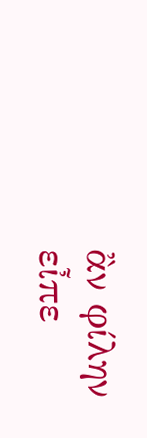ἂν φίλην εἶπε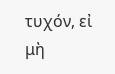τυχόν, εἰ μὴ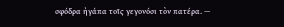σφόδρα ἠγάπα τοῖς γεγονόσι τὸν πατέρα. —